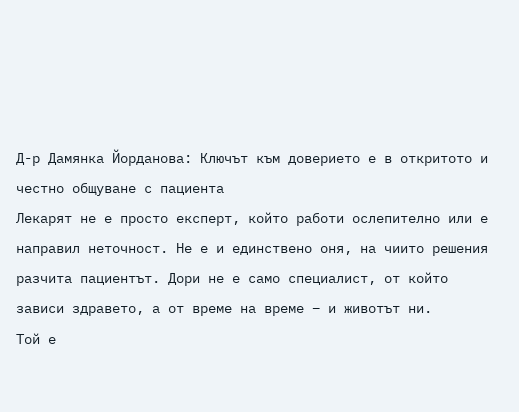Д-р Дамянка Йорданова: Ключът към доверието е в откритото и честно общуване с пациента
Лекарят не е просто експерт, който работи ослепително или е направил неточност. Не е и единствено оня, на чиито решения разчита пациентът. Дори не е само специалист, от който зависи здравето, а от време на време – и животът ни.
Той е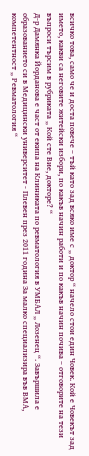всичко това, само че и доста повече – тъй като зад всяко име с „ доктор “ начело стои един Човек. Кой е Човекът зад името, какви са неговите житейски избори, по какъв начин работи и по какъв начин почива – отговорите на тези въпроси търсим в рубриката „ Кой сте Вие, докторе? “
Д-р Дамянка Йорданова е част от екипа на Клиниката по ревматология в УМБАЛ „ Лозенец “. Завършила е образованието си в Медицински университет - Плевен през 2011 година За малко специализира във ВМА, компетентност „ Ревматология “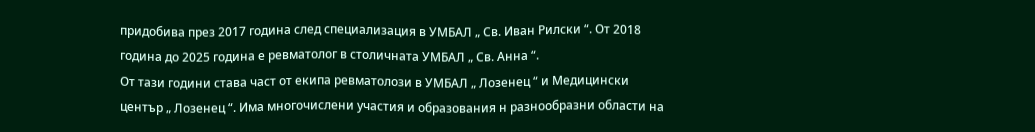придобива през 2017 година след специализация в УМБАЛ „ Св. Иван Рилски “. От 2018 година до 2025 година е ревматолог в столичната УМБАЛ „ Св. Анна “.
От тази години става част от екипа ревматолози в УМБАЛ „ Лозенец “ и Медицински център „ Лозенец “. Има многочислени участия и образования н разнообразни области на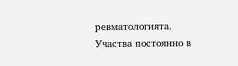ревматологията. Участва постоянно в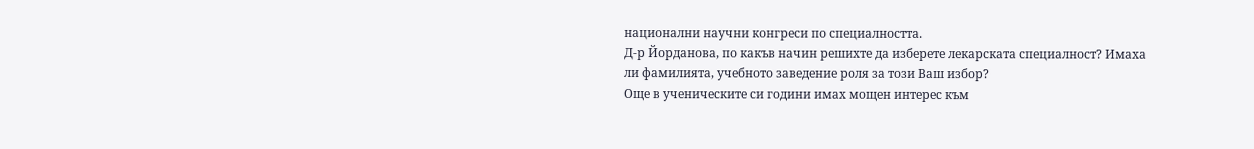национални научни конгреси по специалността.
Д-р Йорданова, по какъв начин решихте да изберете лекарската специалност? Имаха ли фамилията, учебното заведение роля за този Ваш избор?
Още в ученическите си години имах мощен интерес към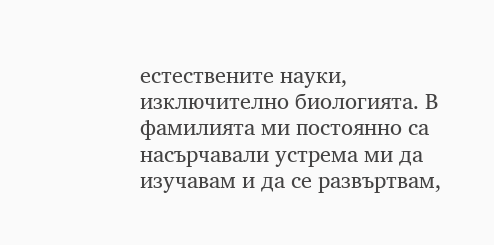естествените науки, изключително биологията. В фамилията ми постоянно са насърчавали устрема ми да изучавам и да се развъртвам,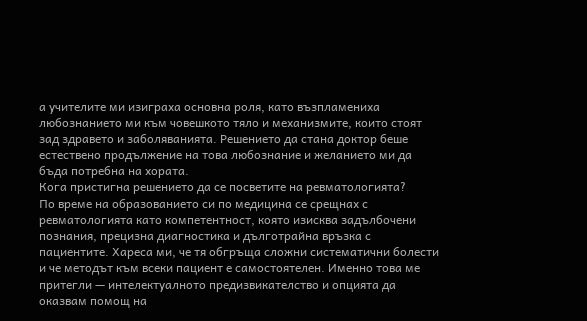а учителите ми изиграха основна роля, като възпламениха любознанието ми към човешкото тяло и механизмите, които стоят зад здравето и заболяванията. Решението да стана доктор беше естествено продължение на това любознание и желанието ми да бъда потребна на хората.
Кога пристигна решението да се посветите на ревматологията?
По време на образованието си по медицина се срещнах с ревматологията като компетентност, която изисква задълбочени познания, прецизна диагностика и дълготрайна връзка с пациентите. Хареса ми, че тя обгръща сложни систематични болести и че методът към всеки пациент е самостоятелен. Именно това ме притегли — интелектуалното предизвикателство и опцията да оказвам помощ на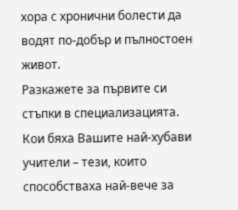хора с хронични болести да водят по-добър и пълностоен живот.
Разкажете за първите си стъпки в специализацията. Кои бяха Вашите най-хубави учители – тези, които способстваха най-вече за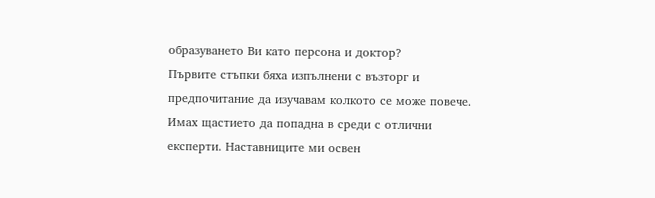образуването Ви като персона и доктор?
Първите стъпки бяха изпълнени с възторг и предпочитание да изучавам колкото се може повече. Имах щастието да попадна в среди с отлични експерти. Наставниците ми освен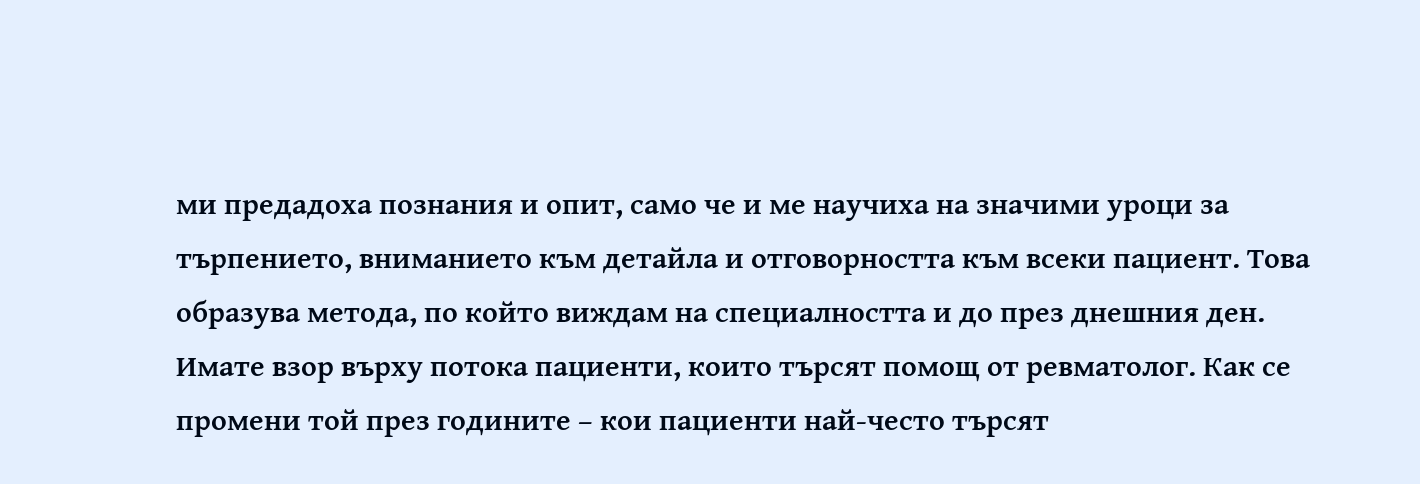ми предадоха познания и опит, само че и ме научиха на значими уроци за търпението, вниманието към детайла и отговорността към всеки пациент. Това образува метода, по който виждам на специалността и до през днешния ден.
Имате взор върху потока пациенти, които търсят помощ от ревматолог. Как се промени той през годините – кои пациенти най-често търсят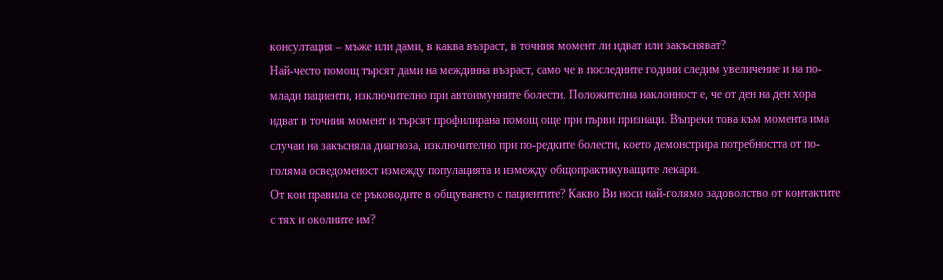консултация – мъже или дами, в каква възраст, в точния момент ли идват или закъсняват?
Най-често помощ търсят дами на междинна възраст, само че в последните години следим увеличение и на по-млади пациенти, изключително при автоимунните болести. Положителна наклонност е, че от ден на ден хора идват в точния момент и търсят профилирана помощ още при първи признаци. Въпреки това към момента има случаи на закъсняла диагноза, изключително при по-редките болести, което демонстрира потребността от по-голяма осведоменост измежду популацията и измежду общопрактикуващите лекари.
От кои правила се ръководите в общуването с пациентите? Какво Ви носи най-голямо задоволство от контактите с тях и околните им?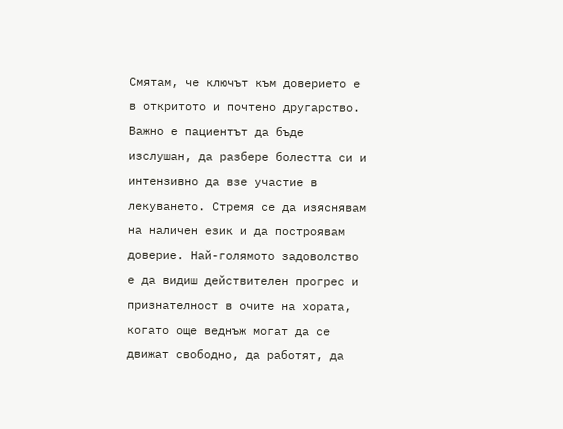Смятам, че ключът към доверието е в откритото и почтено другарство. Важно е пациентът да бъде изслушан, да разбере болестта си и интензивно да взе участие в лекуването. Стремя се да изяснявам на наличен език и да построявам доверие. Най-голямото задоволство е да видиш действителен прогрес и признателност в очите на хората, когато още веднъж могат да се движат свободно, да работят, да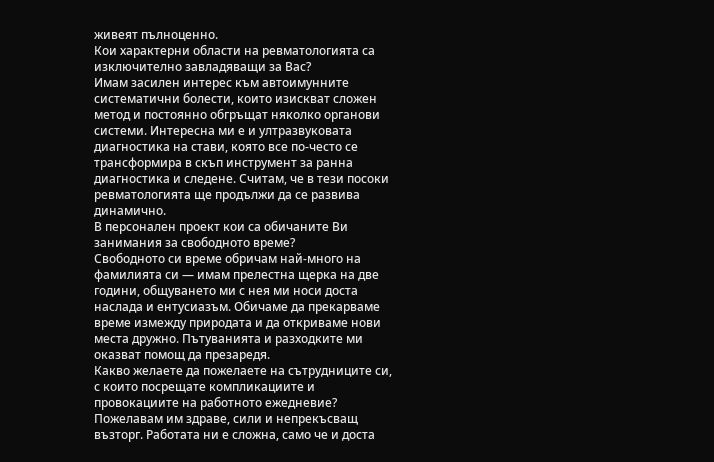живеят пълноценно.
Кои характерни области на ревматологията са изключително завладяващи за Вас?
Имам засилен интерес към автоимунните систематични болести, които изискват сложен метод и постоянно обгръщат няколко органови системи. Интересна ми е и ултразвуковата диагностика на стави, която все по-често се трансформира в скъп инструмент за ранна диагностика и следене. Считам, че в тези посоки ревматологията ще продължи да се развива динамично.
В персонален проект кои са обичаните Ви занимания за свободното време?
Свободното си време обричам най-много на фамилията си — имам прелестна щерка на две години, общуването ми с нея ми носи доста наслада и ентусиазъм. Обичаме да прекарваме време измежду природата и да откриваме нови места дружно. Пътуванията и разходките ми оказват помощ да презаредя.
Какво желаете да пожелаете на сътрудниците си, с които посрещате компликациите и провокациите на работното ежедневие?
Пожелавам им здраве, сили и непрекъсващ възторг. Работата ни е сложна, само че и доста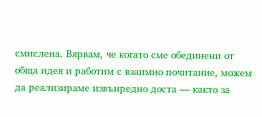смислена. Вярвам, че когато сме обединени от обща идея и работим с взаимно почитание, можем да реализираме извънредно доста — както за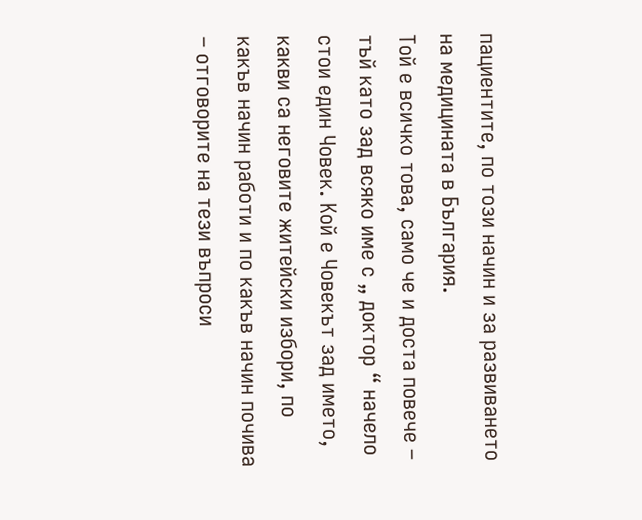пациентите, по този начин и за развиването на медицината в България.
Той е всичко това, само че и доста повече – тъй като зад всяко име с „ доктор “ начело стои един Човек. Кой е Човекът зад името, какви са неговите житейски избори, по какъв начин работи и по какъв начин почива – отговорите на тези въпроси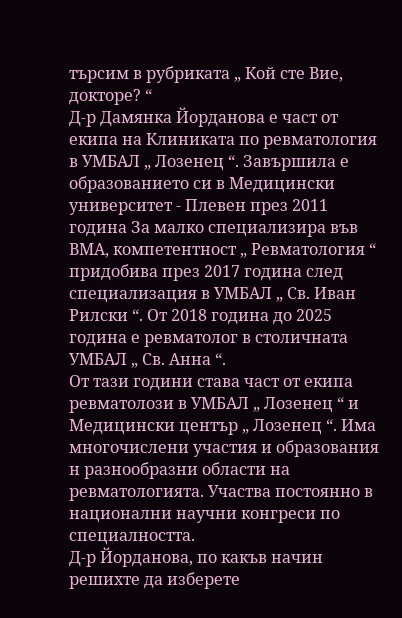търсим в рубриката „ Кой сте Вие, докторе? “
Д-р Дамянка Йорданова е част от екипа на Клиниката по ревматология в УМБАЛ „ Лозенец “. Завършила е образованието си в Медицински университет - Плевен през 2011 година За малко специализира във ВМА, компетентност „ Ревматология “ придобива през 2017 година след специализация в УМБАЛ „ Св. Иван Рилски “. От 2018 година до 2025 година е ревматолог в столичната УМБАЛ „ Св. Анна “.
От тази години става част от екипа ревматолози в УМБАЛ „ Лозенец “ и Медицински център „ Лозенец “. Има многочислени участия и образования н разнообразни области на ревматологията. Участва постоянно в национални научни конгреси по специалността.
Д-р Йорданова, по какъв начин решихте да изберете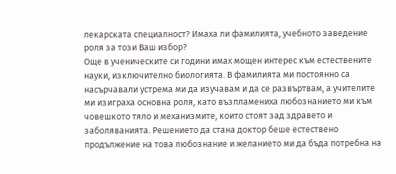лекарската специалност? Имаха ли фамилията, учебното заведение роля за този Ваш избор?
Още в ученическите си години имах мощен интерес към естествените науки, изключително биологията. В фамилията ми постоянно са насърчавали устрема ми да изучавам и да се развъртвам, а учителите ми изиграха основна роля, като възпламениха любознанието ми към човешкото тяло и механизмите, които стоят зад здравето и заболяванията. Решението да стана доктор беше естествено продължение на това любознание и желанието ми да бъда потребна на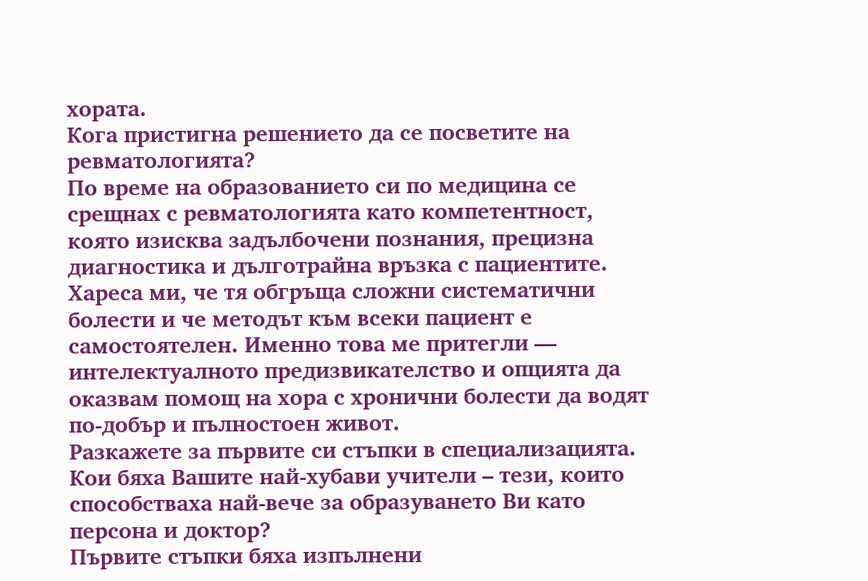хората.
Кога пристигна решението да се посветите на ревматологията?
По време на образованието си по медицина се срещнах с ревматологията като компетентност, която изисква задълбочени познания, прецизна диагностика и дълготрайна връзка с пациентите. Хареса ми, че тя обгръща сложни систематични болести и че методът към всеки пациент е самостоятелен. Именно това ме притегли — интелектуалното предизвикателство и опцията да оказвам помощ на хора с хронични болести да водят по-добър и пълностоен живот.
Разкажете за първите си стъпки в специализацията. Кои бяха Вашите най-хубави учители – тези, които способстваха най-вече за образуването Ви като персона и доктор?
Първите стъпки бяха изпълнени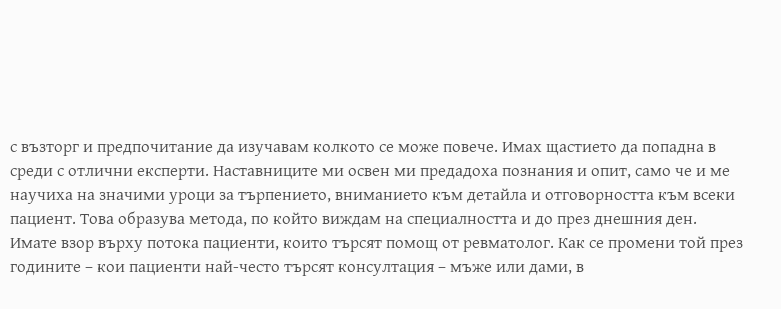с възторг и предпочитание да изучавам колкото се може повече. Имах щастието да попадна в среди с отлични експерти. Наставниците ми освен ми предадоха познания и опит, само че и ме научиха на значими уроци за търпението, вниманието към детайла и отговорността към всеки пациент. Това образува метода, по който виждам на специалността и до през днешния ден.
Имате взор върху потока пациенти, които търсят помощ от ревматолог. Как се промени той през годините – кои пациенти най-често търсят консултация – мъже или дами, в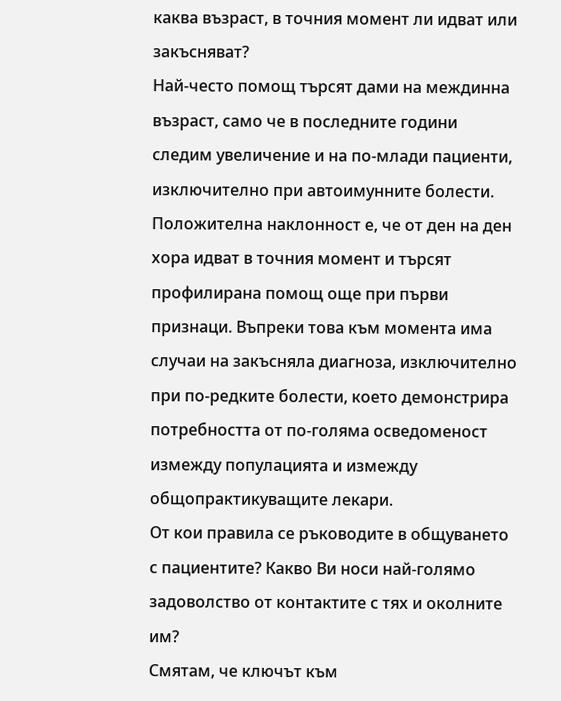каква възраст, в точния момент ли идват или закъсняват?
Най-често помощ търсят дами на междинна възраст, само че в последните години следим увеличение и на по-млади пациенти, изключително при автоимунните болести. Положителна наклонност е, че от ден на ден хора идват в точния момент и търсят профилирана помощ още при първи признаци. Въпреки това към момента има случаи на закъсняла диагноза, изключително при по-редките болести, което демонстрира потребността от по-голяма осведоменост измежду популацията и измежду общопрактикуващите лекари.
От кои правила се ръководите в общуването с пациентите? Какво Ви носи най-голямо задоволство от контактите с тях и околните им?
Смятам, че ключът към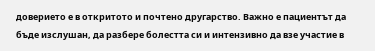доверието е в откритото и почтено другарство. Важно е пациентът да бъде изслушан, да разбере болестта си и интензивно да взе участие в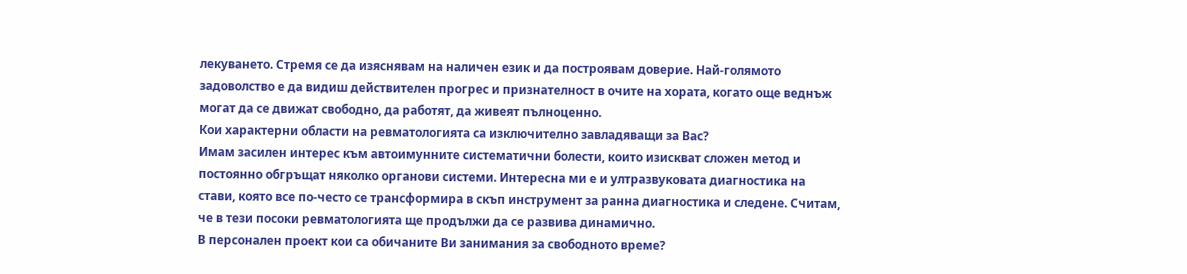лекуването. Стремя се да изяснявам на наличен език и да построявам доверие. Най-голямото задоволство е да видиш действителен прогрес и признателност в очите на хората, когато още веднъж могат да се движат свободно, да работят, да живеят пълноценно.
Кои характерни области на ревматологията са изключително завладяващи за Вас?
Имам засилен интерес към автоимунните систематични болести, които изискват сложен метод и постоянно обгръщат няколко органови системи. Интересна ми е и ултразвуковата диагностика на стави, която все по-често се трансформира в скъп инструмент за ранна диагностика и следене. Считам, че в тези посоки ревматологията ще продължи да се развива динамично.
В персонален проект кои са обичаните Ви занимания за свободното време?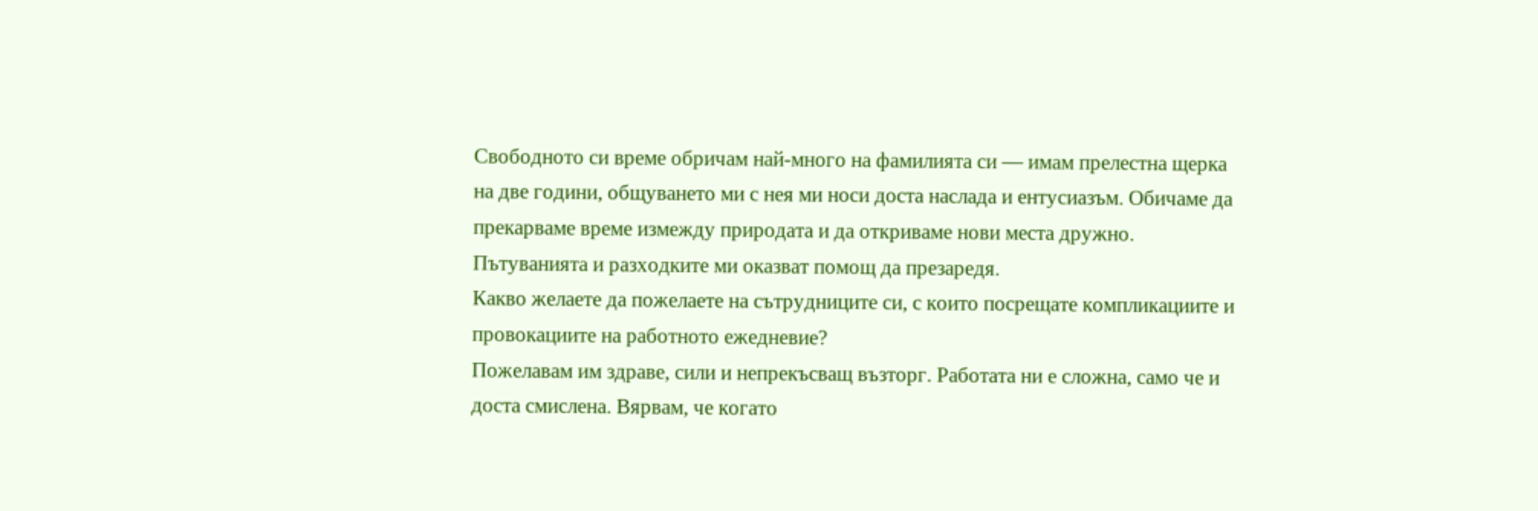Свободното си време обричам най-много на фамилията си — имам прелестна щерка на две години, общуването ми с нея ми носи доста наслада и ентусиазъм. Обичаме да прекарваме време измежду природата и да откриваме нови места дружно. Пътуванията и разходките ми оказват помощ да презаредя.
Какво желаете да пожелаете на сътрудниците си, с които посрещате компликациите и провокациите на работното ежедневие?
Пожелавам им здраве, сили и непрекъсващ възторг. Работата ни е сложна, само че и доста смислена. Вярвам, че когато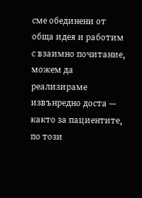сме обединени от обща идея и работим с взаимно почитание, можем да реализираме извънредно доста — както за пациентите, по този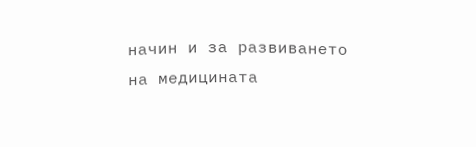начин и за развиването на медицината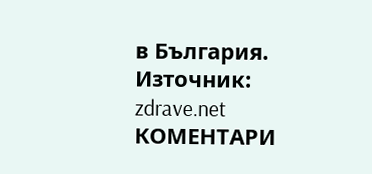в България.
Източник: zdrave.net
КОМЕНТАРИ